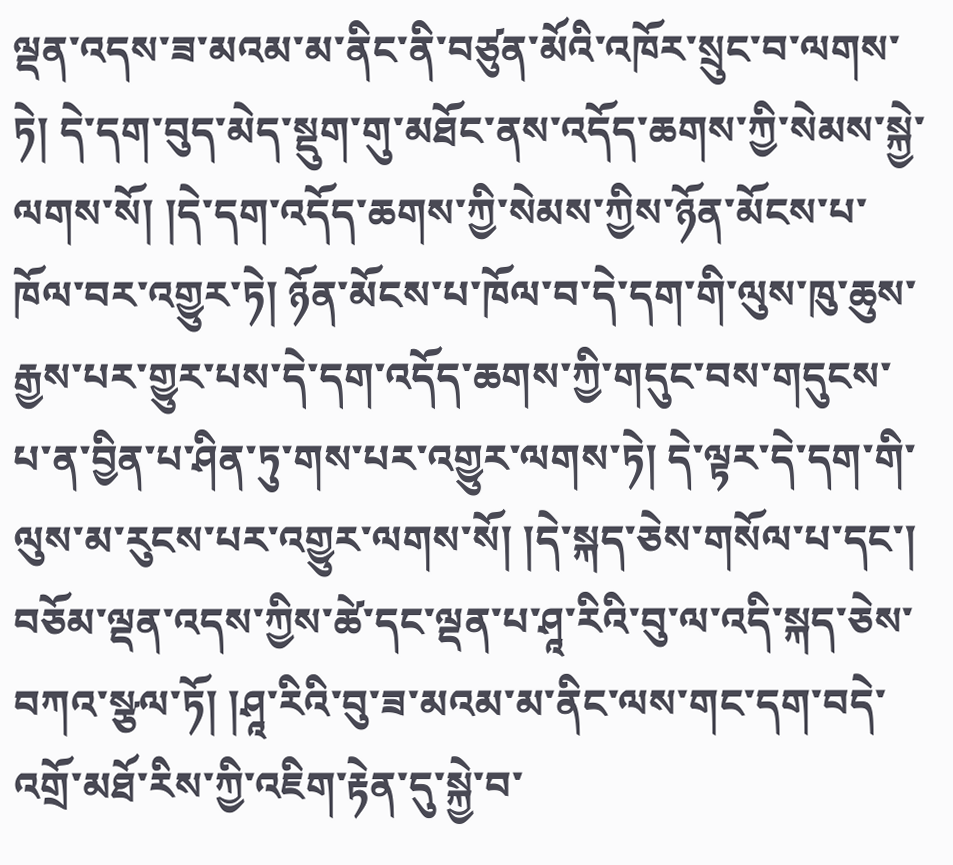ལྡན་འདས་ཟ་མའམ་མ་ནིང་ནི་བཙུན་མོའི་འཁོར་སྲུང་བ་ལགས་ཏེ། དེ་དག་བུད་མེད་སྡུག་གུ་མཐོང་ནས་འདོད་ཆགས་ཀྱི་སེམས་སྐྱེ་ལགས་སོ། །དེ་དག་འདོད་ཆགས་ཀྱི་སེམས་ཀྱིས་ཉོན་མོངས་པ་ཁོལ་བར་འགྱུར་ཏེ། ཉོན་མོངས་པ་ཁོལ་བ་དེ་དག་གི་ལུས་ཁུ་ཆུས་རྒྱས་པར་གྱུར་པས་དེ་དག་འདོད་ཆགས་ཀྱི་གདུང་བས་གདུངས་པ་ན་བྱིན་པ་ཤིན་ཏུ་གས་པར་འགྱུར་ལགས་ཏེ། དེ་ལྟར་དེ་དག་གི་ལུས་མ་རུངས་པར་འགྱུར་ལགས་སོ། །དེ་སྐད་ཅེས་གསོལ་པ་དང་། བཅོམ་ལྡན་འདས་ཀྱིས་ཚེ་དང་ལྡན་པ་ཤཱ་རིའི་བུ་ལ་འདི་སྐད་ཅེས་བཀའ་སྩལ་ཏོ། །ཤཱ་རིའི་བུ་ཟ་མའམ་མ་ནིང་ལས་གང་དག་བདེ་འགྲོ་མཐོ་རིས་ཀྱི་འཇིག་རྟེན་དུ་སྐྱེ་བ་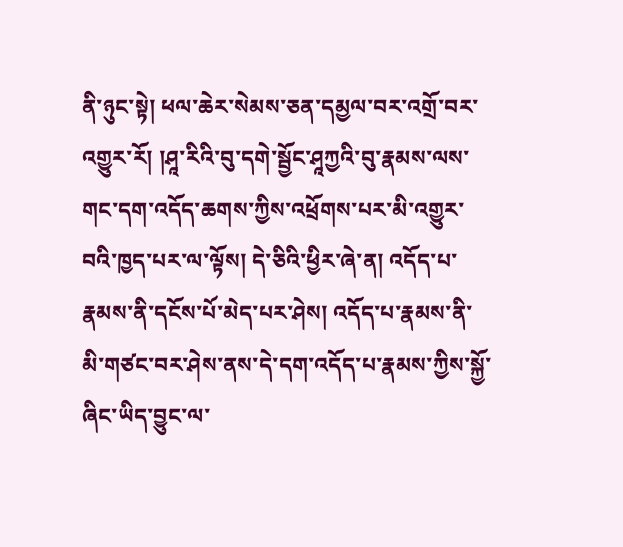ནི་ཉུང་སྟེ། ཕལ་ཆེར་སེམས་ཅན་དམྱལ་བར་འགྲོ་བར་འགྱུར་རོ། །ཤཱ་རིའི་བུ་དགེ་སྦྱོང་ཤཱཀྱའི་བུ་རྣམས་ལས་གང་དག་འདོད་ཆགས་ཀྱིས་འཕྲོགས་པར་མི་འགྱུར་བའི་ཁྱད་པར་ལ་ལྟོས། དེ་ཅིའི་ཕྱིར་ཞེ་ན། འདོད་པ་རྣམས་ནི་དངོས་པོ་མེད་པར་ཤེས། འདོད་པ་རྣམས་ནི་མི་གཙང་བར་ཤེས་ནས་དེ་དག་འདོད་པ་རྣམས་ཀྱིས་སྐྱོ་ཞིང་ཡིད་བྱུང་ལ་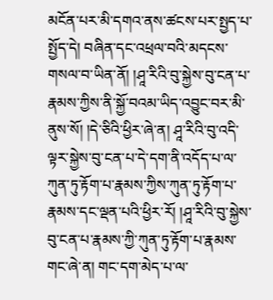མངོན་པར་མི་དགའ་ནས་ཚངས་པར་སྤྱད་པ་སྤྱོད་དེ། བཞིན་དང་འཕྲལ་བའི་མདངས་གསལ་བ་ཡིན་ནོ། །ཤཱ་རིའི་བུ་སྐྱེས་བུ་ངན་པ་རྣམས་ཀྱིས་ནི་སྐྱོ་བའམ་ཡིད་འབྱུང་བར་མི་ནུས་སོ། །དེ་ཅིའི་ཕྱིར་ཞེ་ན། ཤཱ་རིའི་བུ་འདི་ལྟར་སྐྱེས་བུ་ངན་པ་དེ་དག་ནི་འདོད་པ་ལ་ཀུན་ཏུ་རྟོག་པ་རྣམས་ཀྱིས་ཀུན་ཏུ་རྟོག་པ་རྣམས་དང་ལྡན་པའི་ཕྱིར་རོ། །ཤཱ་རིའི་བུ་སྐྱེས་བུ་ངན་པ་རྣམས་ཀྱི་ཀུན་ཏུ་རྟོག་པ་རྣམས་གང་ཞེ་ན། གང་དག་མེད་པ་ལ་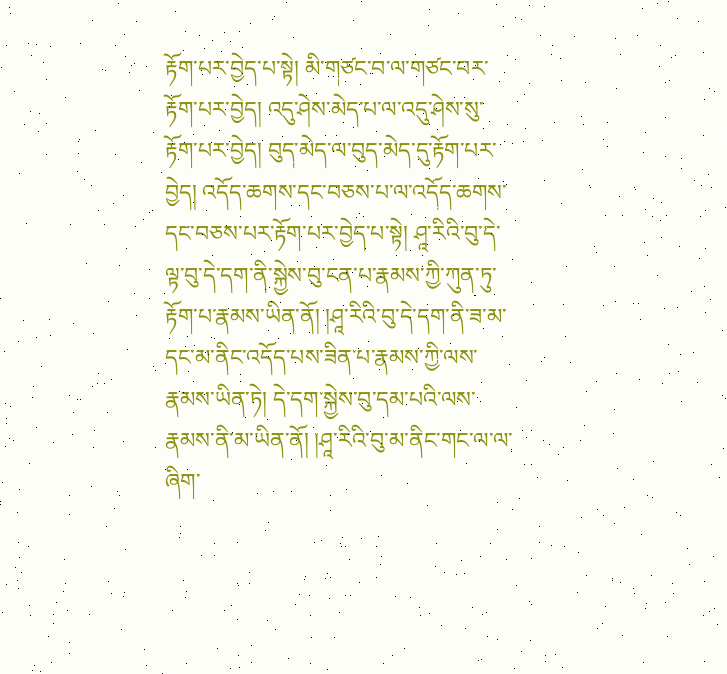རྟོག་པར་བྱེད་པ་སྟེ། མི་གཙང་བ་ལ་གཙང་བར་རྟོག་པར་བྱེད། འདུ་ཤེས་མེད་པ་ལ་འདུ་ཤེས་སུ་རྟོག་པར་བྱེད། བུད་མེད་ལ་བུད་མེད་དུ་རྟོག་པར་བྱེད། འདོད་ཆགས་དང་བཅས་པ་ལ་འདོད་ཆགས་དང་བཅས་པར་རྟོག་པར་བྱེད་པ་སྟེ། ཤཱ་རིའི་བུ་དེ་ལྟ་བུ་དེ་དག་ནི་སྐྱེས་བུ་ངན་པ་རྣམས་ཀྱི་ཀུན་ཏུ་རྟོག་པ་རྣམས་ཡིན་ནོ། །ཤཱ་རིའི་བུ་དེ་དག་ནི་ཟ་མ་དང་མ་ནིང་འདོད་པས་ཟིན་པ་རྣམས་ཀྱི་ལས་རྣམས་ཡིན་ཏེ། དེ་དག་སྐྱེས་བུ་དམ་པའི་ལས་རྣམས་ནི་མ་ཡིན་ནོ། །ཤཱ་རིའི་བུ་མ་ནིང་གང་ལ་ལ་ཞིག་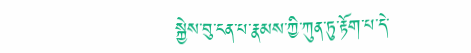སྐྱེས་བུ་ངན་པ་རྣམས་ཀྱི་ཀུན་ཏུ་རྟོག་པ་དེ་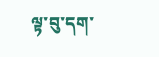ལྟ་བུ་དག་